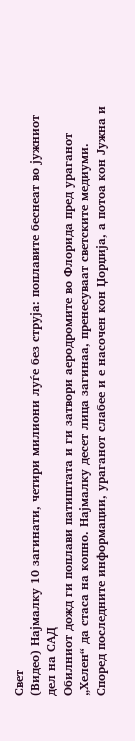Свет
(Видео) Најмалку 10 загинати, четири милиони луѓе без струја: поплавите беснеат во јужниот дел на САД
Обилниот дожд ги поплави патиштата и ги затвори аеродромите во Флорида пред ураганот „Хелен“ да стаса на копно. Најмалку десет лица загинаа, пренесуваат светските медиуми.
Според последните информации, ураганот слабее и е насочен кон Џорџија, а потоа кон Јужна и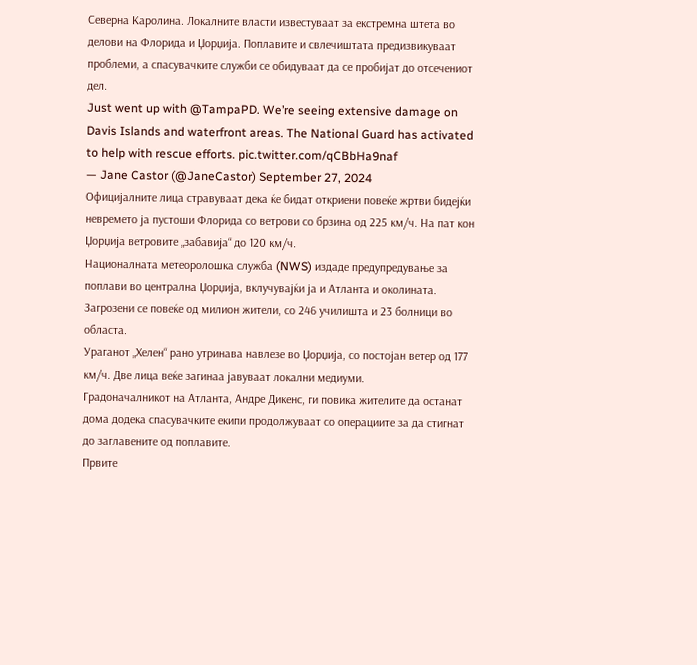Северна Каролина. Локалните власти известуваат за екстремна штета во делови на Флорида и Џорџија. Поплавите и свлечиштата предизвикуваат проблеми, а спасувачките служби се обидуваат да се пробијат до отсечениот дел.
Just went up with @TampaPD. We’re seeing extensive damage on Davis Islands and waterfront areas. The National Guard has activated to help with rescue efforts. pic.twitter.com/qCBbHa9naf
— Jane Castor (@JaneCastor) September 27, 2024
Официјалните лица стравуваат дека ќе бидат откриени повеќе жртви бидејќи невремето ја пустоши Флорида со ветрови со брзина од 225 км/ч. На пат кон Џорџија ветровите „забавија“ до 120 км/ч.
Националната метеоролошка служба (NWS) издаде предупредување за поплави во централна Џорџија, вклучувајќи ја и Атланта и околината.
Загрозени се повеќе од милион жители, со 246 училишта и 23 болници во областа.
Ураганот „Хелен“ рано утринава навлезе во Џорџија, со постојан ветер од 177 км/ч. Две лица веќе загинаа јавуваат локални медиуми.
Градоначалникот на Атланта, Андре Дикенс, ги повика жителите да останат дома додека спасувачките екипи продолжуваат со операциите за да стигнат до заглавените од поплавите.
Првите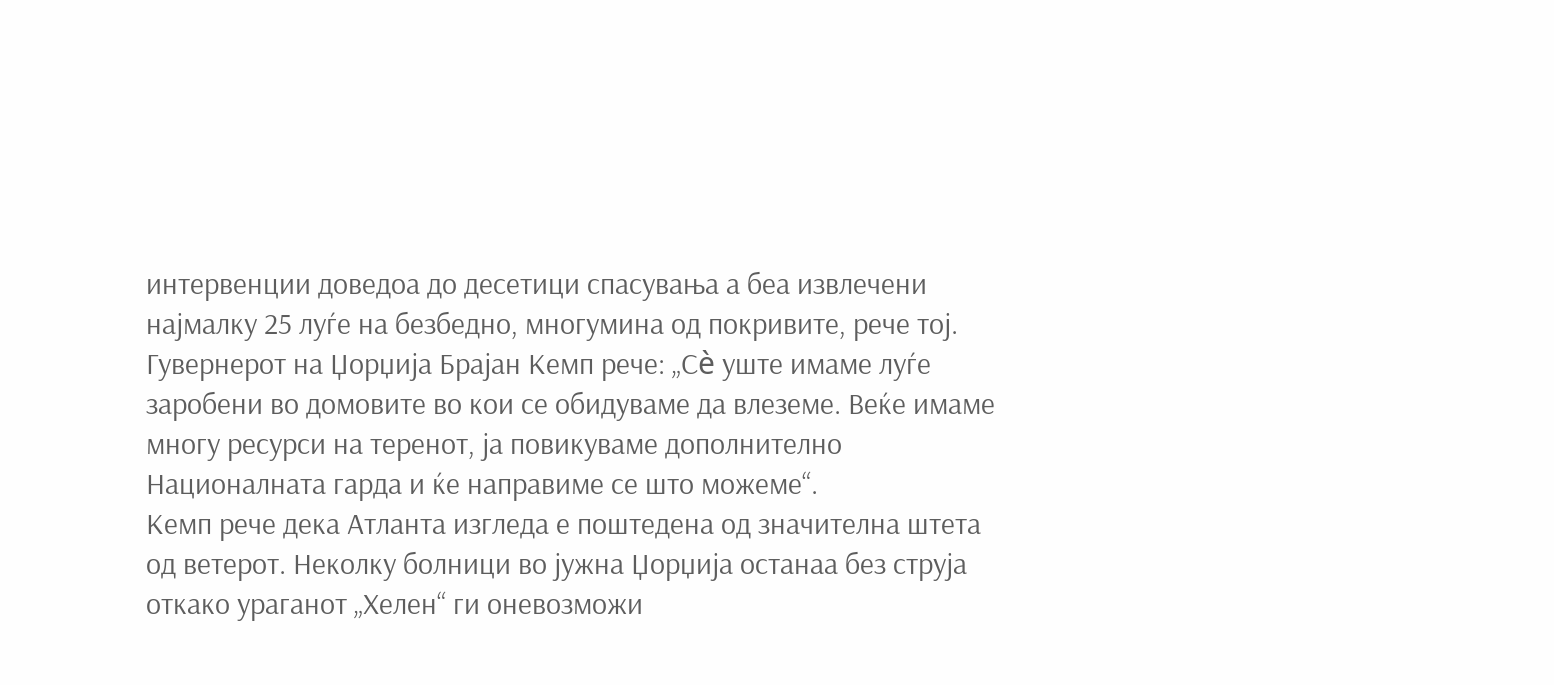интервенции доведоа до десетици спасувања а беа извлечени најмалку 25 луѓе на безбедно, многумина од покривите, рече тој.
Гувернерот на Џорџија Брајан Кемп рече: „Сè уште имаме луѓе заробени во домовите во кои се обидуваме да влеземе. Веќе имаме многу ресурси на теренот, ја повикуваме дополнително Националната гарда и ќе направиме се што можеме“.
Кемп рече дека Атланта изгледа е поштедена од значителна штета од ветерот. Неколку болници во јужна Џорџија останаа без струја откако ураганот „Хелен“ ги оневозможи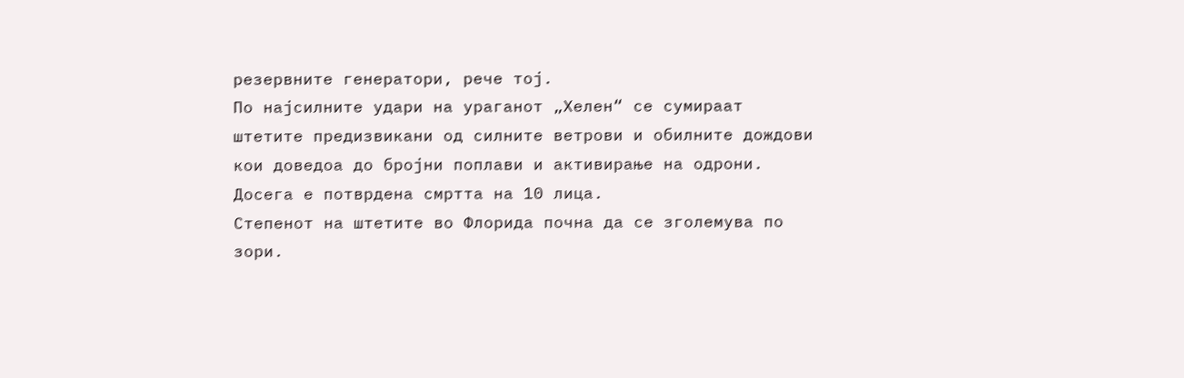резервните генератори, рече тој.
По најсилните удари на ураганот „Хелен“ се сумираат штетите предизвикани од силните ветрови и обилните дождови кои доведоа до бројни поплави и активирање на одрони. Досега е потврдена смртта на 10 лица.
Степенот на штетите во Флорида почна да се зголемува по зори.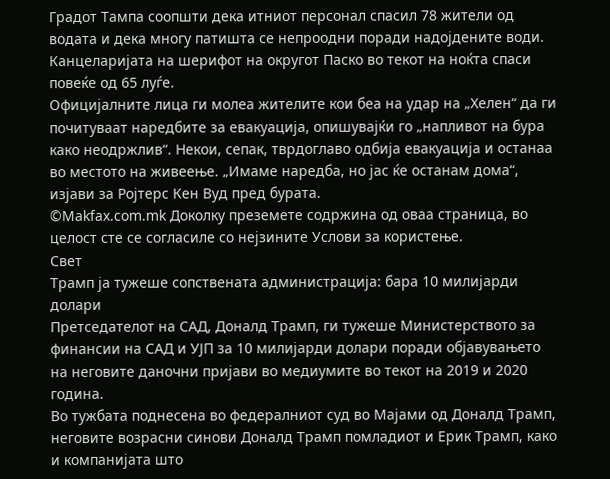Градот Тампа соопшти дека итниот персонал спасил 78 жители од водата и дека многу патишта се непроодни поради надојдените води. Канцеларијата на шерифот на округот Паско во текот на ноќта спаси повеќе од 65 луѓе.
Официјалните лица ги молеа жителите кои беа на удар на „Хелен“ да ги почитуваат наредбите за евакуација, опишувајќи го „напливот на бура како неодржлив“. Некои, сепак, тврдоглаво одбија евакуација и останаа во местото на живеење. „Имаме наредба, но јас ќе останам дома“, изјави за Ројтерс Кен Вуд пред бурата.
©Makfax.com.mk Доколку преземете содржина од оваа страница, во целост сте се согласиле со нејзините Услови за користење.
Свет
Трамп ја тужеше сопствената администрација: бара 10 милијарди долари
Претседателот на САД, Доналд Трамп, ги тужеше Министерството за финансии на САД и УЈП за 10 милијарди долари поради објавувањето на неговите даночни пријави во медиумите во текот на 2019 и 2020 година.
Во тужбата поднесена во федералниот суд во Мајами од Доналд Трамп, неговите возрасни синови Доналд Трамп помладиот и Ерик Трамп, како и компанијата што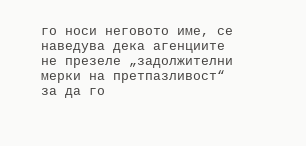го носи неговото име, се наведува дека агенциите не презеле „задолжителни мерки на претпазливост“ за да го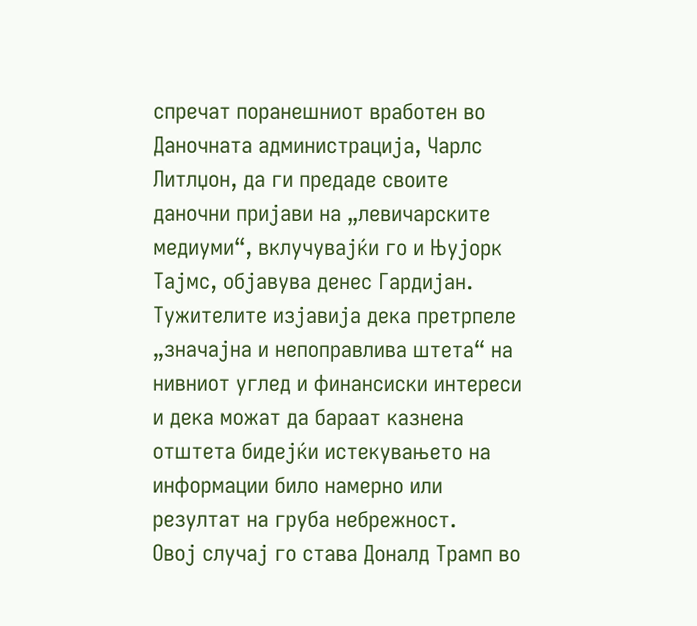спречат поранешниот вработен во Даночната администрација, Чарлс Литлџон, да ги предаде своите даночни пријави на „левичарските медиуми“, вклучувајќи го и Њујорк Тајмс, објавува денес Гардијан.
Тужителите изјавија дека претрпеле „значајна и непоправлива штета“ на нивниот углед и финансиски интереси и дека можат да бараат казнена отштета бидејќи истекувањето на информации било намерно или резултат на груба небрежност.
Овој случај го става Доналд Трамп во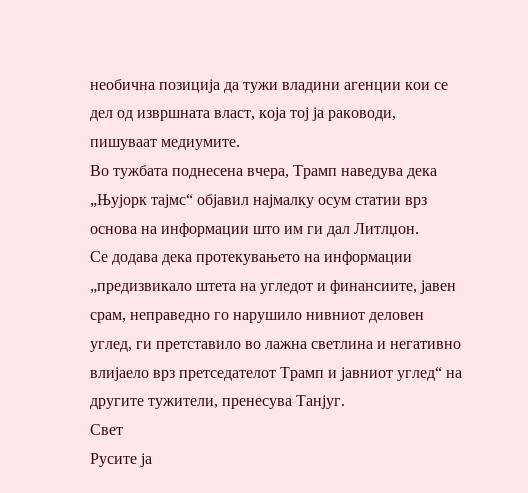необична позиција да тужи владини агенции кои се дел од извршната власт, која тој ја раководи, пишуваат медиумите.
Во тужбата поднесена вчера, Трамп наведува дека „Њујорк тајмс“ објавил најмалку осум статии врз основа на информации што им ги дал Литлџон.
Се додава дека протекувањето на информации „предизвикало штета на угледот и финансиите, јавен срам, неправедно го нарушило нивниот деловен углед, ги претставило во лажна светлина и негативно влијаело врз претседателот Трамп и јавниот углед“ на другите тужители, пренесува Танјуг.
Свет
Русите ја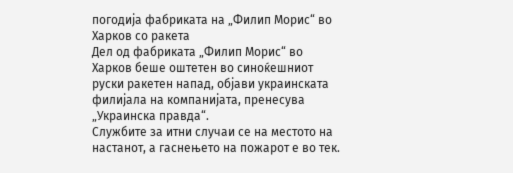погодија фабриката на „Филип Морис“ во Харков со ракета
Дел од фабриката „Филип Морис“ во Харков беше оштетен во синоќешниот руски ракетен напад, објави украинската филијала на компанијата, пренесува „Украинска правда“.
Службите за итни случаи се на местото на настанот, а гаснењето на пожарот е во тек.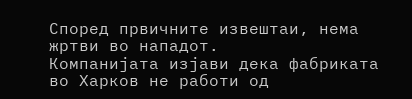Според првичните извештаи, нема жртви во нападот.
Компанијата изјави дека фабриката во Харков не работи од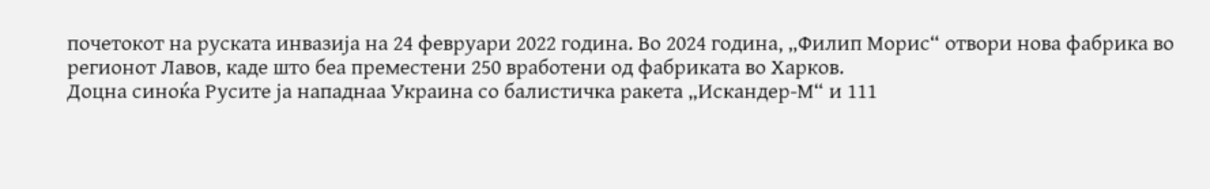почетокот на руската инвазија на 24 февруари 2022 година. Во 2024 година, „Филип Морис“ отвори нова фабрика во регионот Лавов, каде што беа преместени 250 вработени од фабриката во Харков.
Доцна синоќа Русите ја нападнаа Украина со балистичка ракета „Искандер-М“ и 111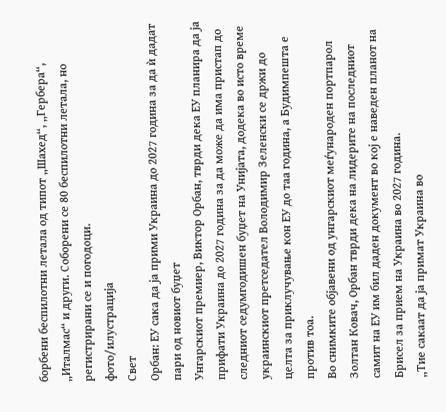борбени беспилотни летала од типот „Шахед“, „Гербера“, „Италмас“ и други. Соборени се 80 беспилотни летала, но регистрирани се и погодоци.
фото/илустрација
Свет
Орбан: ЕУ сака да ја прими Украина до 2027 година за да ѝ дадат пари од новиот буџет
Унгарскиот премиер, Виктор Орбан, тврди дека ЕУ планира да ја прифати Украина до 2027 година за да може да има пристап до следниот седумгодишен буџет на Унијата, додека во исто време украинскиот претседател Володимир Зеленски се држи до целта за приклучување кон ЕУ до таа година, а Будимпешта е против тоа.
Во снимките објавени од унгарскиот меѓународен портпарол Золтан Ковач, Орбан тврди дека на лидерите на последниот самит на ЕУ им бил даден документ во кој е наведен планот на Брисел за прием на Украина во 2027 година.
„Тие сакаат да ја примат Украина во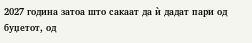2027 година затоа што сакаат да ѝ дадат пари од буџетот, од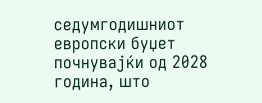седумгодишниот европски буџет почнувајќи од 2028 година, што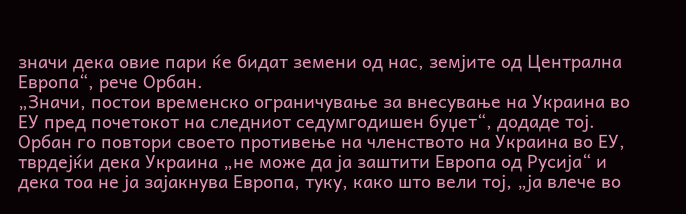значи дека овие пари ќе бидат земени од нас, земјите од Централна Европа“, рече Орбан.
„Значи, постои временско ограничување за внесување на Украина во ЕУ пред почетокот на следниот седумгодишен буџет“, додаде тој.
Орбан го повтори своето противење на членството на Украина во ЕУ, тврдејќи дека Украина „не може да ја заштити Европа од Русија“ и дека тоа не ја зајакнува Европа, туку, како што вели тој, „ја влече во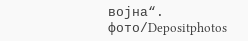војна“.
фото/Depositphotos